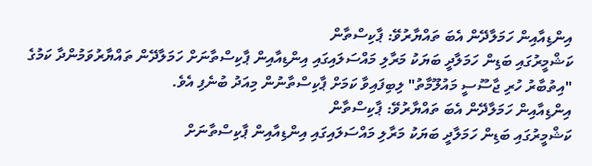އިންޑިއާއިން ހަމަލާދޭން އެބަ ތައްޔާރުވޭ: ޕާކިސްތާން
ކަޝްމީރުގައި ބަޑިން ހަމަލާދީ ބަޔަކު މަރާލި މައްސަލައިގައި އިންޑިއާއިން ޕާކިސްތާނަށް ހަމަލާދޭން ތައްޔާރުވަމުންދާ ކަމުގެ "އިތުބާރު ހުރި ޖާސޫސީ މައުލޫމާތު" ލިބިފައިވާ ކަމަށް ޕާކިސްތާނުން މިއަދު ބުނެފި އެވެ.
އިންޑިއާއިން ހަމަލާދޭން އެބަ ތައްޔާރުވޭ: ޕާކިސްތާން
ކަޝްމީރުގައި ބަޑިން ހަމަލާދީ ބަޔަކު މަރާލި މައްސަލައިގައި އިންޑިއާއިން ޕާކިސްތާނަށް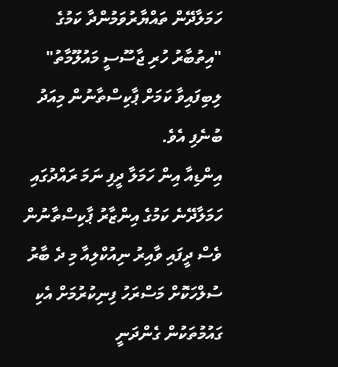ހަމަލާދޭން ތައްޔާރުވަމުންދާ ކަމުގެ "އިތުބާރު ހުރި ޖާސޫސީ މައުލޫމާތު" ލިބިފައިވާ ކަމަށް ޕާކިސްތާނުން މިއަދު ބުނެފި އެވެ.
އިންޑިއާ އިން ހަމަލާ ދީފި ނަމަ ރައްދުގައި ހަމަލާދޭނެ ކަމުގެ އިންޒާރު ޕާކިސްތާނުން ވެސް ދީފައި ވާއިރު ނިއުކްލިއާ މި ދެ ބާރު ސުލްހަކޮށް މަސްރަހު ފިނިކުރުމަށް އެކި ގައުމުތަކުން ގެންދަނީ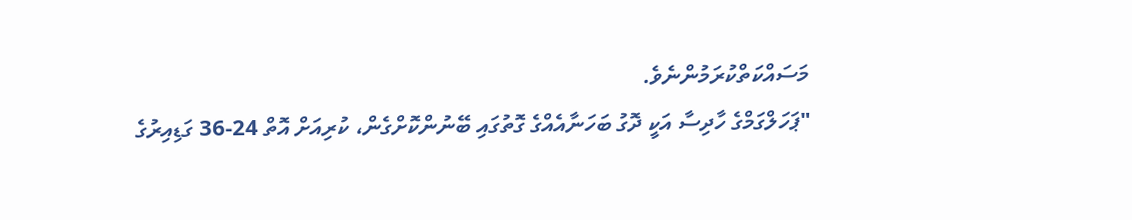މަސައްކަތްކުރަމުންނެވެ.
"ޕަހަލްގަމްގެ ހާދިސާ އަކީ ދޮގު ބަހަނާއެއްގެ ގޮތުގައި ބޭނުންކޮށްގެން، ކުރިއަށް އޮތް 24-36 ގަޑިއިރުގެ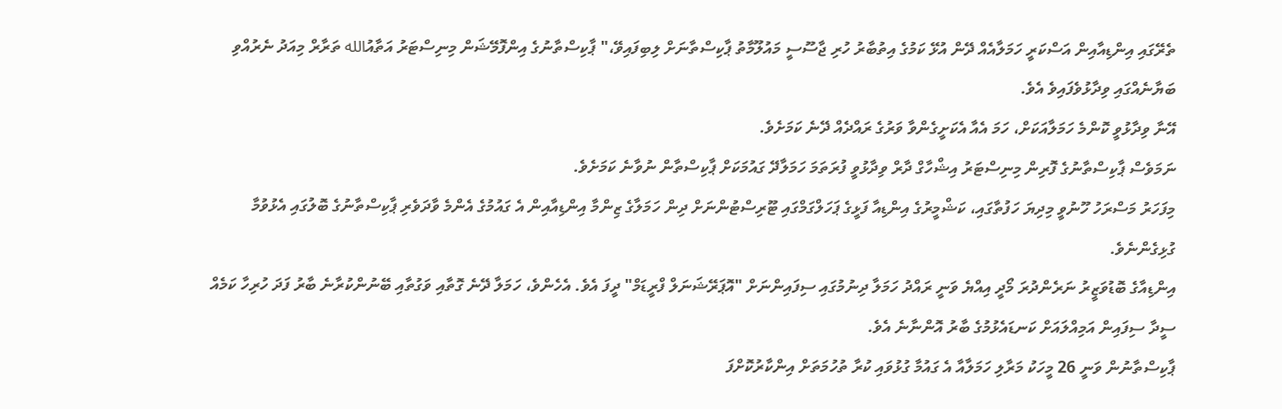ތެރޭގައި އިންޑިއާއިން އަސްކަރީ ހަމަލާއެއް ދޭން އުޅޭ ކަމުގެ އިތުބާރު ހުރި ޖާސޫސީ މައުލޫމާތު ޕާކިސްތާނަށް ލިބިފައިވޭ،" ޕާކިސްތާނުގެ އިންފޮމޭޝަން މިނިސްޓަރު އަތާއުالله ތަރާރް މިއަދު ނެރުއްވި ބަޔާނެއްގައި ވިދާޅުވެފައިވެ އެވެ.
އޭނާ ވިދާޅުވީ ކޮންމެ ހަމަލާއަކަށް، ހަމަ އެއާ އެކަށީގެންވާ ވަރުގެ ރައްދެއް ދޭނެ ކަމަށެވެ.
ނަމަވެސް ޕާކިސްތާނުގެ ފޮރިން މިނިސްޓަރު އިޝްހާގް ދާރް ވިދާޅުވީ ފުރަތަމަ ހަމަލާދޭ ގައުމަކަށް ޕާކިސްތާން ނުވާނެ ކަމަށެވެ.
މިފަހަރު މަސްރަހު ހޫނުވީ މިދިޔަ ހަފުތާގައި، ކަޝްމީރުގެ އިންޑިއާ ފަޅީގެ ޕަހަލްގަމްގައި ޓޫރިސްޓުންނަށް ދިން ހަމަލާގެ ޒިންމާ އިންޑިއާއިން އެ ގައުމުގެ އެންމެ ވާދަވެރި ޕާކިސްތާނުގެ ބޮލުގައި އެޅުވުމާ ގުޅިގެންނެވެ.
އިންޑިއާގެ ބޮޑުވަޒީރު ނަރެންދުރަ މޯދީ އިއްޔެ ވަނީ ރައްދު ހަމަލާ ދިނުމުގައި ސިފައިންނަށް "އޮޕަރޭޝަނަލް ފްރީޑަމް" ދީފަ އެވެ. އެހެންވެ، ހަމަލާ ދޭނެ ގޮތާއި ވަގުތާއި ބޭނުންކުރާނެ ބާރު ފަދަ ހުރިހާ ކަމެއް ސީދާ ސިފައިން އަމިއްލައަށް ކަނޑައެޅުމުގެ ބާރު އޮންނާނެ އެވެ.
ޕާކިސްތާނުން ވަނީ 26 މީހަކު މަރާލި ހަމަލާއާ އެ ގައުމާ ގުޅުވައި ކުރާ ތުހުމަތަށް އިންކާރުކޮށްފަ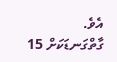އެވެ.
ގާތްގަނޑަކަށް 15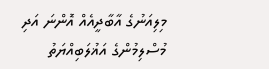މިލިއަނުގެ އާބާދީއެއް އޮންނަ އަދި މުސްލިމުންގެ އަޣުލަބިއްޔަތު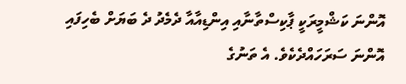އޮންނަ ކަޝްމީރަކީ ޕާކިސްތާނާއި އިންޑިއާއާ ދެމެދު ދެ ބަޔަށް ބެހިފައި އޮންނަ ސަރަހައްދެކެވެ. އެ ތަނުގެ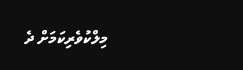މިލްކުވެރިކަމަށް ދެ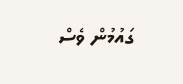ގައުމުން ވެސް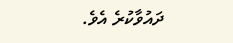ދައުވާކުރެ އެވެ.